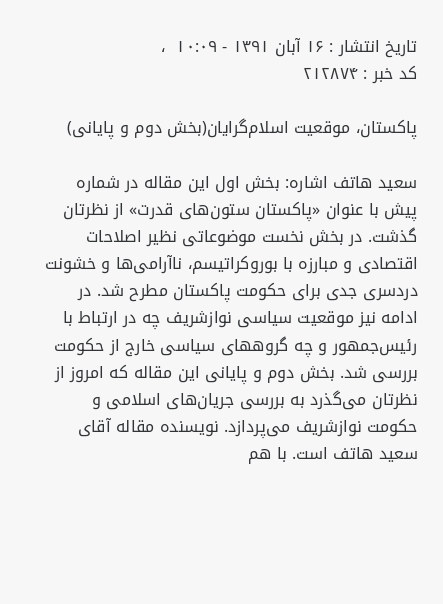تاریخ انتشار : ۱۶ آبان ۱۳۹۱ - ۱۰:۰۹  ،
کد خبر : ۲۱۲۸۷۴

پاکستان، موقعیت اسلام‌گرایان(بخش دوم و پایانی)

سعید هاتف اشاره: بخش اول این مقاله در شماره پیش با عنوان «پاکستان ستون‌های قدرت» از نظرتان گذشت. در بخش نخست موضوعاتی نظیر اصلاحات اقتصادی و مبارزه با بوروکراتیسم، ناآرامی‌ها و خشونت دردسری جدی برای حکومت پاکستان مطرح شد. در ادامه نیز موقعیت سیاسی نوازشریف چه در ارتباط با رئیس‌جمهور و چه گروههای سیاسی خارج از حکومت بررسی شد. بخش دوم و پایانی این مقاله که امروز از نظرتان می‌گذرد به بررسی جریان‌های اسلامی و حکومت نوازشریف می‌پردازد. نویسنده مقاله آقای سعید هاتف است. با هم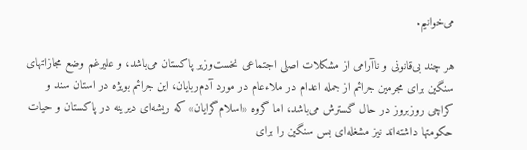می‌خوانیم.

هر چند بی‌قانونی و ناآرامی از مشکلات اصلی اجتماعی نخست‌وزیر پاکستان می‌باشد، و علیرغم وضع مجازاتهای سنگین برای مجرمین جرائم از جمله اعدام در ملاءعام در مورد آدم‌ربایان، این جرائم بویژه در استان سند و کراچی روزبروز در حال گسترش می‌باشد، اما گروه «اسلام‌گرایان» که ریشه‌ای دیرینه در پاکستان و حیات حکومتها داشته‌اند نیز مشغله‌ای بس سنگین را برای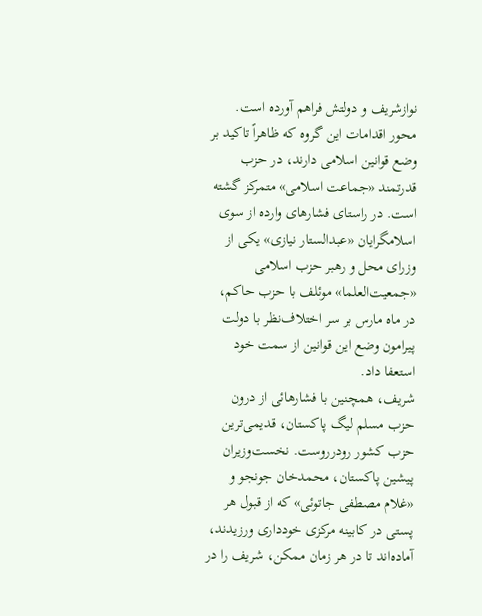نوازشریف و دولتش فراهم آورده است. محور اقدامات این گروه که ظاهراً تاکید بر وضع قوانین اسلامی دارند، در حزب قدرتمند «جماعت اسلامی» متمرکز گشته است. در راستای فشارهای وارده از سوی اسلامگرایان «عبدالستار نیازی» یکی از وزرای محل و رهبر حزب اسلامی «جمعیت‌العلما» موئلف با حزب حاکم، در ماه مارس بر سر اختلاف‌نظر با دولت پیرامون وضع این قوانین از سمت خود استعفا داد.
شریف، همچنین با فشارهائی از درون حزب مسلم لیگ پاکستان، قدیمی‌ترین حزب کشور رودرروست. نخست‌وزیران پیشین پاکستان، محمدخان جونجو و «غلام مصطفی جاتوئی» که از قبول هر پستی در کابینه مرکزی خودداری ورزیدند، آماده‌اند تا در هر زمان ممکن، شریف را در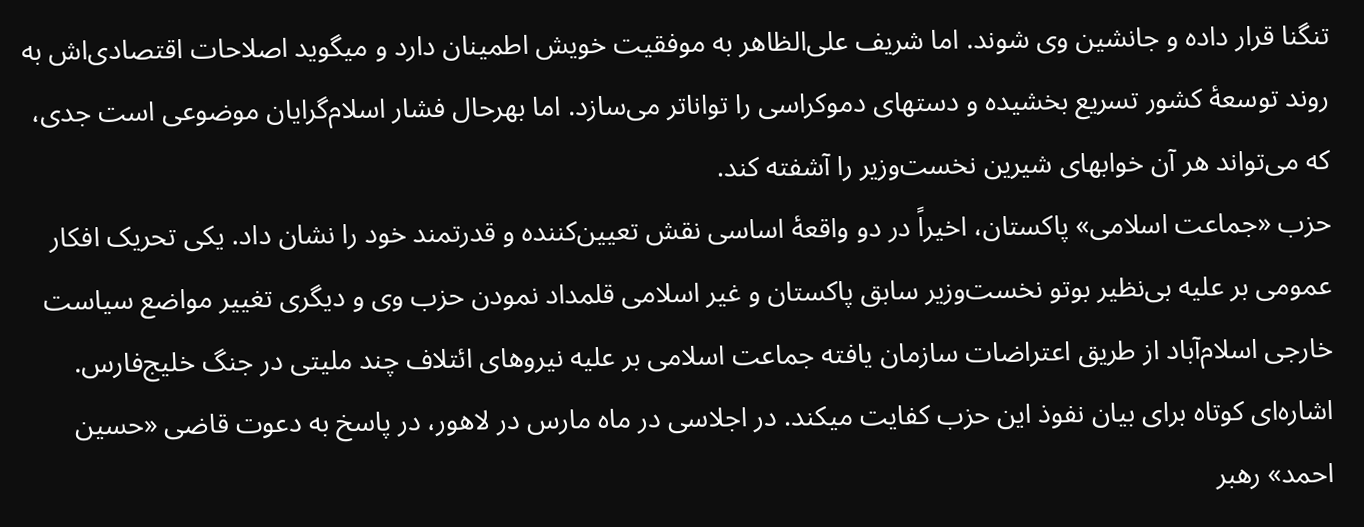تنگنا قرار داده و جانشین وی شوند. اما شریف علی‌الظاهر به موفقیت خویش اطمینان دارد و میگوید اصلاحات اقتصادی‌اش به روند توسعۀ کشور تسریع بخشیده و دستهای دموکراسی را تواناتر می‌سازد. اما بهرحال فشار اسلام‌گرایان موضوعی است جدی، که می‌تواند هر آن خوابهای شیرین نخست‌وزیر را آشفته کند.
حزب «جماعت اسلامی» پاکستان، اخیراً در دو واقعۀ اساسی نقش تعیین‌کننده و قدرتمند خود را نشان داد. یکی تحریک افکار عمومی بر علیه بی‌نظیر بوتو نخست‌وزیر سابق پاکستان و غیر اسلامی قلمداد نمودن حزب وی و دیگری تغییر مواضع سیاست خارجی اسلام‌آباد از طریق اعتراضات سازمان یافته جماعت اسلامی بر علیه نیروهای ائتلاف چند ملیتی در جنگ خلیج‌فارس.
اشاره‌ای کوتاه برای بیان نفوذ این حزب کفایت میکند. در اجلاسی در ماه مارس در لاهور، در پاسخ به دعوت قاضی «حسین احمد» رهبر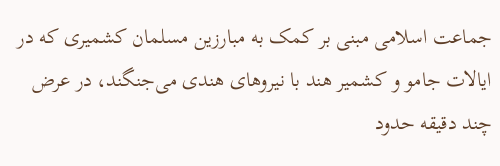جماعت اسلامی مبنی بر کمک به مبارزین مسلمان کشمیری که در ایالات جامو و کشمیر هند با نیروهای هندی می‌جنگند، در عرض چند دقیقه حدود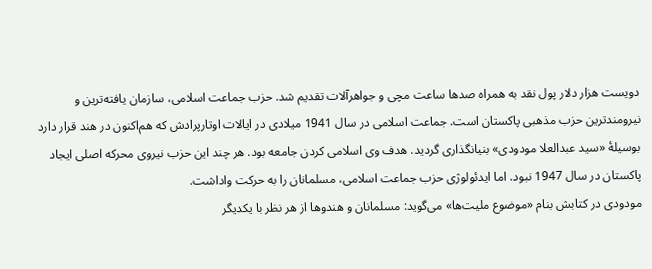دویست هزار دلار پول نقد به همراه صدها ساعت مچی و جواهرآلات تقدیم شد. حزب جماعت اسلامی، سازمان یافته‌ترین و نیرومندترین حزب مذهبی پاکستان است. جماعت اسلامی در سال 1941 میلادی در ایالات اوتارپرادش که هم‌اکنون در هند قرار دارد بوسیلۀ «سید عبدالعلا مودودی» بنیانگذاری گردید. هدف وی اسلامی کردن جامعه بود. هر چند این حزب نیروی محرکه اصلی ایجاد پاکستان در سال 1947 نبود. اما ایدئولوژی حزب جماعت اسلامی، مسلمانان را به حرکت واداشت.
مودودی در کتابش بنام «موضوع ملیت‌ها» می‌گوید: مسلمانان و هندوها از هر نظر با یکدیگر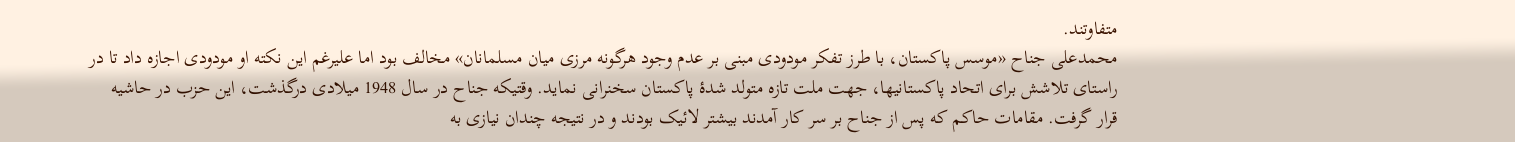متفاوتند.
محمدعلی جناح «موسس پاکستان، با طرز تفکر مودودی مبنی بر عدم وجود هرگونه مرزی میان مسلمانان» مخالف بود اما علیرغم این نکته او مودودی اجازه داد تا در راستای تلاشش برای اتحاد پاکستانیها، جهت ملت تازه متولد شدۀ پاکستان سخنرانی نماید. وقتیکه جناح در سال 1948 میلادی درگذشت، این حزب در حاشیه قرار گرفت. مقامات حاکم که پس از جناح بر سر کار آمدند بیشتر لائیک بودند و در نتیجه چندان نیازی به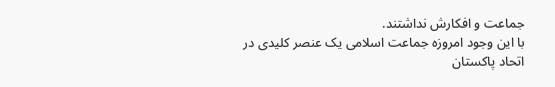جماعت و افکارش نداشتند.
با این وجود امروزه جماعت اسلامی یک عنصر کلیدی در اتحاد پاکستان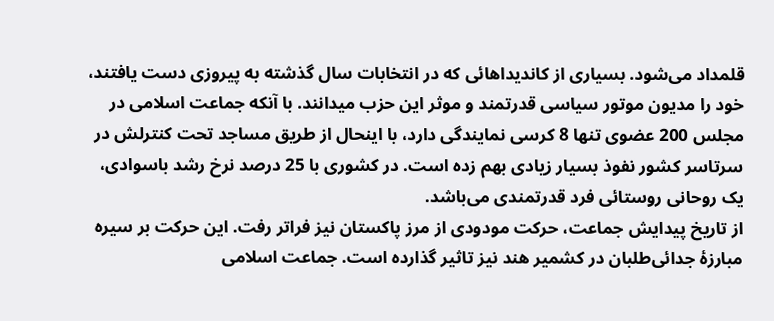قلمداد می‌شود. بسیاری از کاندیداهائی که در انتخابات سال گذشته به پیروزی دست‌ یافتند، خود را مدیون موتور سیاسی قدرتمند و موثر این حزب میدانند. با آنکه جماعت اسلامی در مجلس 200 عضوی تنها 8 کرسی نمایندگی دارد، با اینحال از طریق مساجد تحت کنترلش در سرتاسر کشور نفوذ بسیار زیادی بهم زده است. در کشوری با 25 درصد نرخ رشد باسوادی، یک روحانی روستائی فرد قدرتمندی می‌باشد.
از تاریخ پیدایش جماعت، حرکت مودودی از مرز پاکستان نیز فراتر رفت. این حرکت بر سیره مبارزۀ جدائی‌طلبان در کشمیر هند نیز تاثیر گذارده است. جماعت اسلامی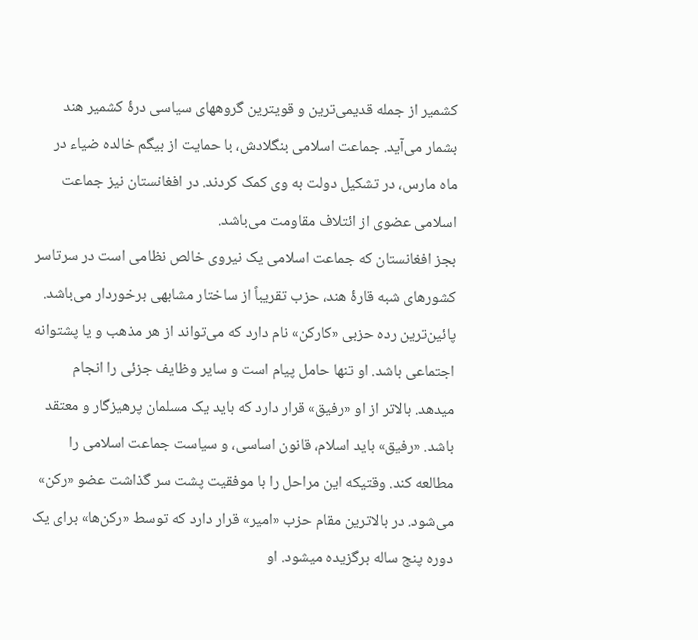کشمیر از جمله قدیمی‌ترین و قویترین گروههای سیاسی درۀ کشمیر هند بشمار می‌آید. جماعت اسلامی بنگلادش، با حمایت از بیگم خالده ضیاء در ماه مارس، در تشکیل دولت به وی کمک کردند. در افغانستان نیز جماعت اسلامی عضوی از ائتلاف مقاومت می‌باشد.
بجز افغانستان که جماعت اسلامی یک نیروی خالص نظامی است در سرتاسر کشورهای شبه قارۀ هند، حزب تقریباً از ساختار مشابهی برخوردار می‌باشد. پائین‌ترین رده حزبی «کارکن» نام دارد که می‌تواند از هر مذهب و یا پشتوانه‌ اجتماعی باشد. او تنها حامل پیام است و سایر وظایف جزئی را انجام میدهد. بالاتر از او «رفیق» قرار دارد که باید یک مسلمان پرهیزگار و معتقد باشد. «رفیق» باید اسلام، قانون اساسی، و سیاست جماعت اسلامی را مطالعه کند. وقتیکه این مراحل را با موفقیت پشت سر گذاشت عضو «رکن» می‌شود. در بالاترین مقام حزب «امیر» قرار دارد که توسط «رکن‌ها» برای یک دوره پنج ساله برگزیده میشود. او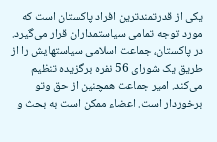یکی از قدرتمندترین افراد پاکستان است که مورد توجه تمامی سیاستمداران قرار می‌گیرد.
در پاکستان، جماعت اسلامی سیاستهایش را از طریق یک شورای 56 نفره برگزیده تنظیم می‌کند. امیر جماعت همچنین از حق وتو برخوردار است. اعضاء ممکن است به بحث و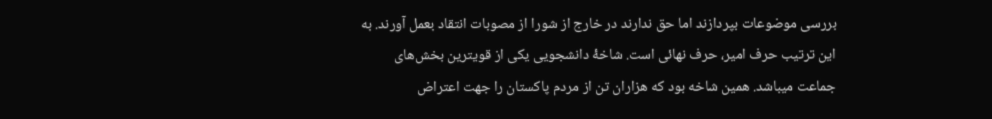بررسی موضوعات بپردازند اما حق ندارند در خارج از شورا از مصوبات انتقاد بعمل آورند. به این ترتیب حرف امیر، حرف نهائی است. شاخۀ دانشجویی یکی از قویترین بخش‌های جماعت میباشد. همین شاخه بود که هزاران تن از مردم پاکستان را جهت اعتراض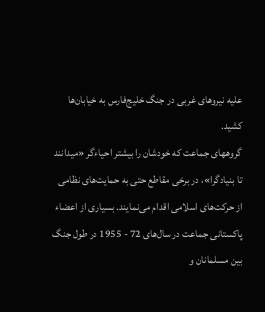علیه نیروهای غربی در جنگ خلیج‌فارس به خیابان‌ها کشید.
گروههای جماعت که خودشان را بیشتر احیاءگر «میدانند تا بنیادگرا»، در برخی مقاطع حتی به حمایت‌های نظامی از حرکت‌های اسلامی اقدام می‌نمایند. بسیاری از اعضاء پاکستانی جماعت در سال‌های 72 - 1955 در طول جنگ بین مسلمانان و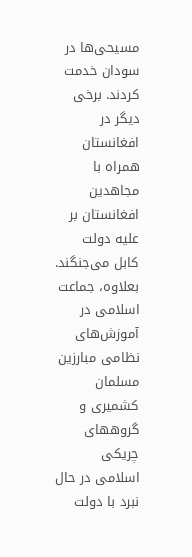مسیحی‌ها در سودان خدمت کردند. برخی دیگر در افغانستان همراه با مجاهدین افغانستان بر علیه دولت کابل می‌جنگند. بعلاوه، جماعت اسلامی در آموزش‌های نظامی مبارزین مسلمان کشمیری و گروههای چریکی اسلامی در حال نبرد با دولت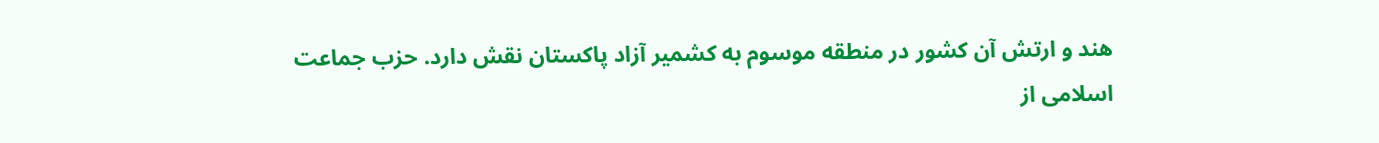هند و ارتش آن کشور در منطقه موسوم به کشمیر آزاد پاکستان نقش دارد. حزب جماعت اسلامی از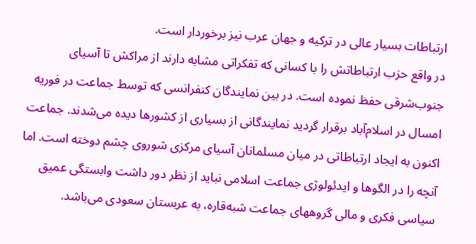ارتباطات بسیار عالی در ترکیه و جهان عرب نیز برخوردار است.
در واقع حزب ارتباطاتش را با کسانی که تفکراتی مشابه دارند از مراکش تا آسیای جنوب‌شرقی حفظ نموده است. در بین نمایندگان کنفرانسی که توسط جماعت در فوریه امسال در اسلام‌آباد برقرار گردید نمایندگانی از بسیاری از کشورها دیده می‌شدند. جماعت اکنون به ایجاد ارتباطاتی در میان مسلمانان آسیای مرکزی شوروی چشم دوخته است. اما آنچه را در الگوها و ایدئولوژی جماعت اسلامی نباید از نظر دور داشت وابستگی عمیق سیاسی فکری و مالی گروههای جماعت شبه‌قاره، به عربستان سعودی می‌باشد.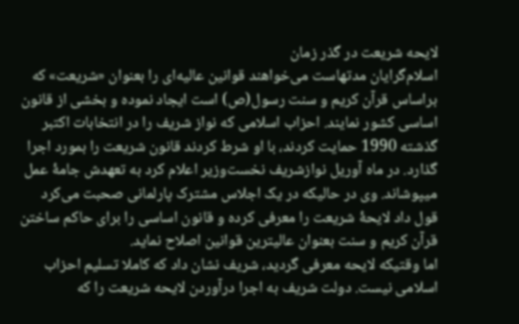لایحه شریعت در گذر زمان
اسلام‌گرایان مدتهاست می‌خواهند قوانین عالیه‌ای را بعنوان «شریعت» که براساس قرآن کریم و سنت رسول(ص) است ایجاد نموده و بخشی از قانون اساسی کشور نمایند. احزاب اسلامی که نواز شریف را در انتخابات اکتبر گذشته 1990 حمایت کردند، با او شرط کردند قانون شریعت را بمورد اجرا گذارد. در ماه آوریل نوازشریف نخست‌وزیر اعلام کرد به تعهدش جامۀ عمل میپوشاند. وی در حالیکه در یک اجلاس مشترک پارلمانی صحبت می‌کرد قول داد لایحۀ شریعت را معرفی کرده و قانون اساسی را برای حاکم ساختن قرآن کریم و سنت بعنوان عالیترین قوانین اصلاح نماید.
اما وقتیکه لایحه معرفی گردید، شریف نشان داد که کاملا تسلیم احزاب اسلامی نیست. دولت شریف به اجرا درآوردن لایحه شریعت را که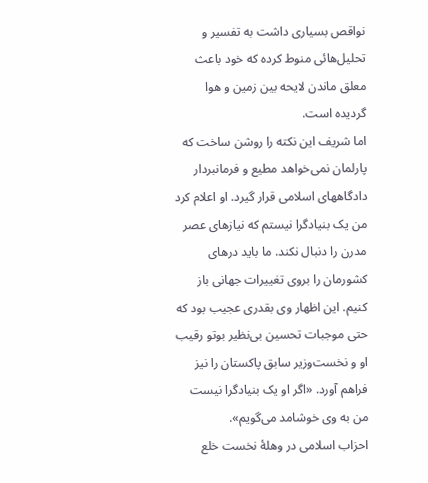نواقص بسیاری داشت به تفسیر و تحلیل‌هائی منوط کرده که خود باعث معلق ماندن لایحه بین زمین و هوا گردیده است.
اما شریف این نکته را روشن ساخت که پارلمان نمی‌خواهد مطیع و فرمانبردار دادگاههای اسلامی قرار گیرد. او اعلام کرد من یک بنیادگرا نیستم که نیازهای عصر مدرن را دنبال نکند. ما باید درهای کشورمان را بروی تغییرات جهانی باز کنیم. این اظهار وی بقدری عجیب بود که حتی موجبات تحسین بی‌نظیر بوتو رقیب او و نخست‌وزیر سابق پاکستان را نیز فراهم آورد. «اگر او یک بنیادگرا نیست من به وی خوشامد می‌گویم».
احزاب اسلامی در وهلۀ نخست خلع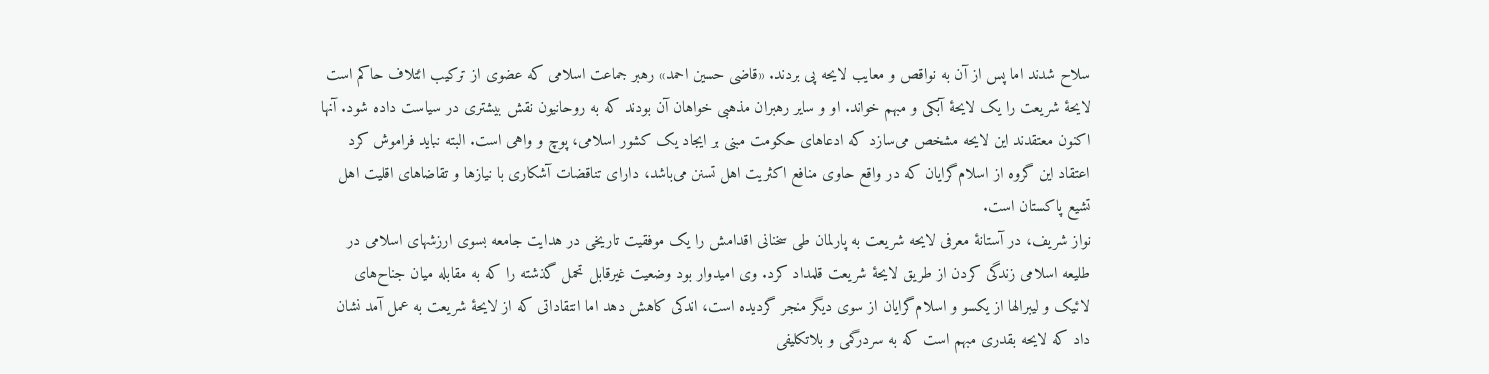سلاح شدند اما پس از آن به نواقص و معایب لایحه پی بردند. «قاضی حسین احمد» رهبر جماعت اسلامی که عضوی از ترکیب ائتلاف حاکم است لایحۀ شریعت را یک لایحۀ آبکی و مبهم خواند. او و سایر رهبران مذهبی خواهان آن بودند که به روحانیون نقش بیشتری در سیاست داده شود. آنها اکنون معتقدند این لایحه مشخص می‌سازد که ادعاهای حکومت مبنی بر ایجاد یک کشور اسلامی، پوچ و واهی است. البته نباید فراموش کرد اعتقاد این گروه از اسلام‌گرایان که در واقع حاوی منافع اکثریت اهل تسنن می‌باشد، دارای تناقضات آشکاری با نیازها و تقاضاهای اقلیت‌ اهل تشیع پاکستان است.
نواز شریف، در آستانۀ معرفی لایحه شریعت به پارلمان طی سخنانی اقدامش را یک موفقیت تاریخی در هدایت جامعه بسوی ارزشهای اسلامی در طلیعه اسلامی زندگی کردن از طریق لایحۀ شریعت قلمداد کرد. وی امیدوار بود وضعیت غیرقابل تحمل گذشته را که به مقابله میان جناح‌های لائیک و لیبرالها از یکسو و اسلام‌گرایان از سوی دیگر منجر گردیده است، اندکی کاهش دهد اما انتقاداتی که از لایحۀ شریعت به عمل آمد نشان داد که لایحه بقدری مبهم است که به سردرگمی و بلاتکلیفی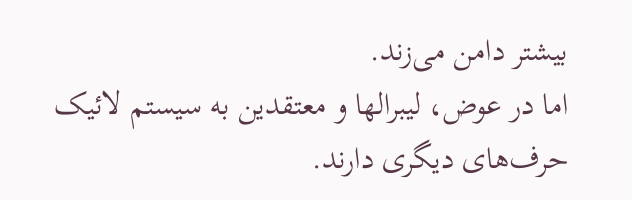بیشتر دامن می‌زند.
اما در عوض، لیبرالها و معتقدین به سیستم لائیک حرف‌های دیگری دارند.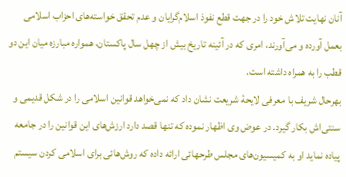آنان نهایت تلاش خود را در جهت قطع نفوذ اسلام‌گرایان و عدم تحقق خواسته‌های احزاب اسلامی بعمل آورده و می‌آورند، امری که در آئینه تاریخ بیش از چهل سال پاکستان، همواره مبارزه میان این دو قطب را به همراه داشته است.
بهرحال شریف با معرفی لایحۀ شریعت نشان داد که نمی‌خواهد قوانین اسلامی را در شکل قدیمی و سنتی‌اش بکار گیرد. در عوض وی اظهار نموده که تنها قصد دارد ارزش‌های این قوانین را در جامعه پیاده نماید او به کمیسیون‌های مجلس طرحهائی ارائه داده که روش‌هائی برای اسلامی کردن سیستم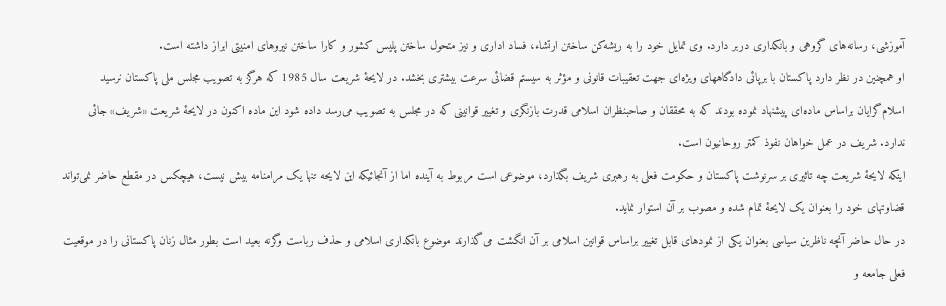آموزشی، رسانه‌های گروهی و بانکداری دربر دارد. وی تمایل خود را به ریشه‌کن ساختن ارتشاء، فساد اداری و نیز متحول ساختن پلیس کشور و کارا ساختن نیروهای امنیتی ابراز داشته است.
او همچنین در نظر دارد پاکستان با برپائی دادگاههای ویژه‌ای جهت تعقیبات قانونی و مؤثر به سیستم قضائی سرعت بیشتری بخشد. در لایحۀ شریعت سال 1985 که هرگز به تصویب مجلس ملی پاکستان نرسید اسلام‌گرایان براساس ماده‌ای پیشنهاد نموده بودند که به محققان و صاحبنظران اسلامی قدرت بازنگری و تغییر قوانینی که در مجلس به تصویب می‌رسد داده شود این ماده اکنون در لایحۀ شریعت «شریف» جائی ندارد. شریف در عمل خواهان نفوذ کمتر روحانیون است.
اینکه لایحۀ شریعت چه تاثیری بر سرنوشت پاکستان و حکومت فعلی به رهبری شریف بگذارد، موضوعی است مربوط به آینده اما از آنجائیکه این لایحه تنها یک مرامنامه بیش نیست، هیچکس در مقطع حاضر نمی‌تواند قضاوتهای خود را بعنوان یک لایحۀ تمام شده و مصوب بر آن استوار نماید.
در حال حاضر آنچه ناظرین سیاسی بعنوان یکی از نمودهای قابل تغییر براساس قوانین اسلامی بر آن انگشت می‌گذارند موضوع بانکداری اسلامی و حذف رباست وگرنه بعید است بطور مثال زنان پاکستانی را در موقعیت فعلی جامعه و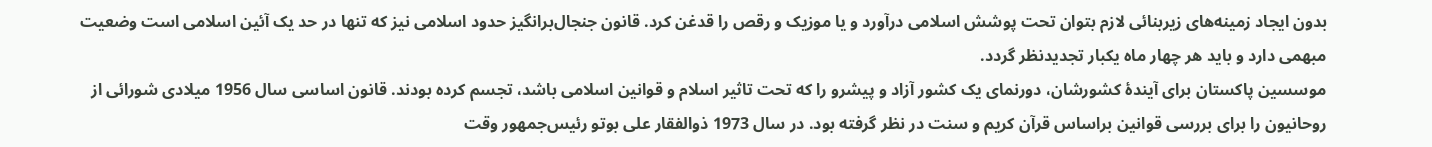بدون ایجاد زمینه‌های زیربنائی لازم بتوان تحت پوشش اسلامی درآورد و یا موزیک و رقص را قدغن کرد. قانون جنجال‌‌برانگیز حدود اسلامی نیز که تنها در حد یک آئین اسلامی است وضعیت مبهمی دارد و باید هر چهار ماه یکبار تجدیدنظر گردد.
موسسین پاکستان برای آیندۀ کشورشان، دورنمای یک کشور آزاد و پیشرو را که تحت تاثیر اسلام و قوانین اسلامی باشد، تجسم کرده بودند. قانون اساسی سال 1956 میلادی شورائی از روحانیون را برای بررسی قوانین براساس قرآن کریم و سنت در نظر گرفته بود. در سال 1973 ذوالفقار علی بوتو رئیس‌جمهور وقت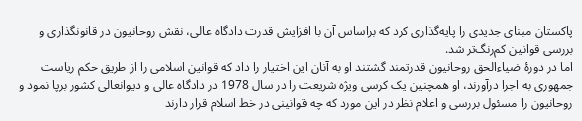پاکستان مبنای جدیدی را پایه‌گذاری کرد که براساس آن با افزایش قدرت دادگاه عالی، نقش روحانیون در قانونگذاری و بررسی قوانین کم‌رنگ‌تر شد.
اما در دورۀ ضیاءالحق روحانیون قدرتمند گشتند او به آنان این اختیار را داد که قوانین اسلامی را از طریق حکم ریاست جمهوری به اجرا درآورند، او همچنین یک کرسی ویژه شریعت را در سال 1978 در دادگاه عالی و دیوانعالی کشور برپا نمود و روحانیون را مسئول بررسی و اعلام نظر در این مورد که چه قوانینی در خط اسلام قرار دارند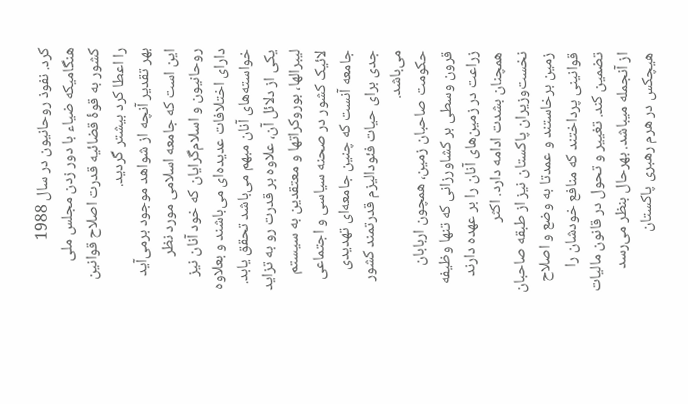کرد. نفوذ روحانیون در سال 1988 هنگامیکه ضیاء با دور زدن مجلس ملی کشور به قوۀ قضائیه قدرت اصلاح قوانین را اعطا کرد بیشتر گردید.
بهر تقدیر آنچه از شواهد موجود برمی‌آید این است که جامعه اسلامی مورد نظر روحانیون و اسلام‌گرایان که خود آنان نیز دارای اختلافات عدیده‌ای می‌باشند و بعلاوه خواسته‌های آنان مبهم می‌باشد تحقق یابد. یکی از دلائل آن، علاوه بر قدرت رو به تزاید لیبرالها، بوروکراتها و معتقدین به سیستم لائیک کشور در صحنه سیاسی و اجتماعی جامعه آنست که چنین جامعه‌ای تهدیدی جدی برای حیات فئودالیزم قدرتمند کشور می‌باشد.
حکومت صاحبان زمین، همچون اربابان قرون وسطی بر کشاورزانی که تنها وظیفه زراعت در زمین‌های آنان را بر عهده دارند همچنان بشدت ادامه دارد. اکثر نخست‌وزیران پاکستان نیز از طبقه صاحبان زمین برخاستند و عمدتا به وضع و اصلاح قوانینی پرداختند که منافع خودشان را تضمین کند. تغییر و تحول در قانون مالیات از آنجمله میباشد. بهرحال بنظر می‌‌رسد هیچکس در هرم رهبری پاکستان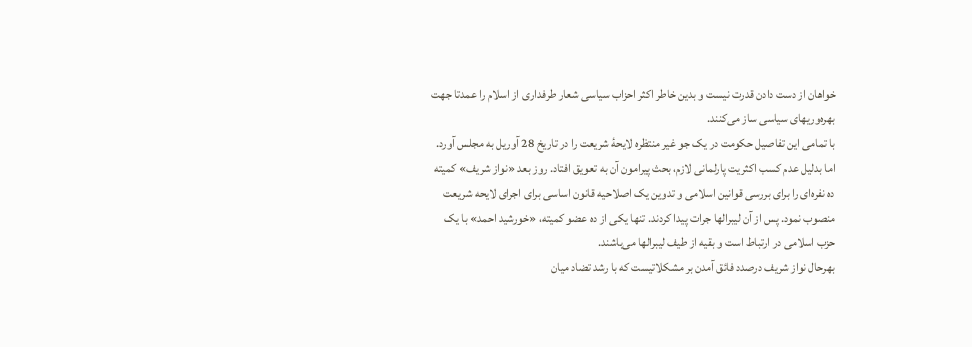خواهان از دست دادن قدرت نیست و بدین خاطر اکثر احزاب سیاسی شعار طرفداری از اسلام را عمدتا جهت بهره‌وریهای سیاسی ‌ساز می‌کنند.
با تمامی این تفاصیل حکومت در یک جو غیر منتظره لایحۀ شریعت را در تاریخ 28 آوریل به مجلس آورد. اما بدلیل عدم کسب اکثریت پارلمانی لازم، بحث پیرامون آن به تعویق افتاد. روز بعد «نواز شریف» کمیته ده نفره‌ای را برای بررسی قوانین اسلامی و تدوین یک اصلاحیه قانون اساسی برای اجرای لایحه شریعت منصوب نمود. پس از آن لیبرالها جرات پیدا کردند. تنها یکی از ده عضو کمیته، «خورشید احمد» با یک حزب اسلامی در ارتباط است و بقیه از طیف لیبرالها می‌باشند.
بهرحال نواز شریف درصدد فائق آمدن بر مشکلاتیست که با رشد تضاد میان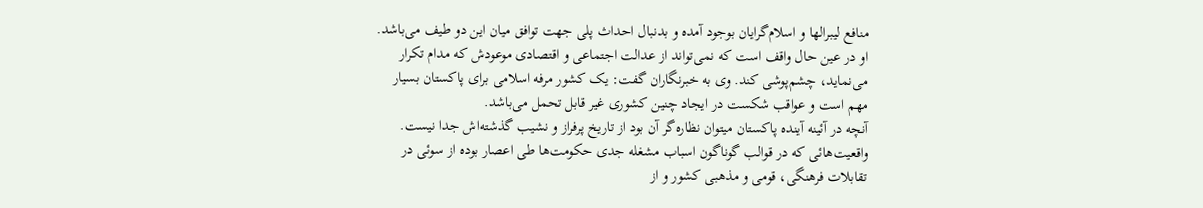منافع لیبرالها و اسلام‌گرایان بوجود آمده و بدنبال احداث پلی جهت توافق میان این دو طیف می‌باشد. او در عین حال واقف است که نمی‌تواند از عدالت اجتماعی و اقتصادی موعودش که مدام تکرار می‌نماید، چشم‌پوشی کند. وی به خبرنگاران گفت: یک کشور مرفه اسلامی برای پاکستان بسیار مهم است و عواقب شکست در ایجاد چنین کشوری غیر قابل تحمل می‌باشد.
آنچه در آئینه آینده پاکستان میتوان نظاره‌گر آن بود از تاریخ پرفراز و نشیب گذشته‌اش جدا نیست. واقعیت‌هائی که در قوالب گوناگون اسباب مشغله جدی حکومت‌ها طی اعصار بوده از سوئی در تقابلات فرهنگی، قومی و مذهبی کشور و از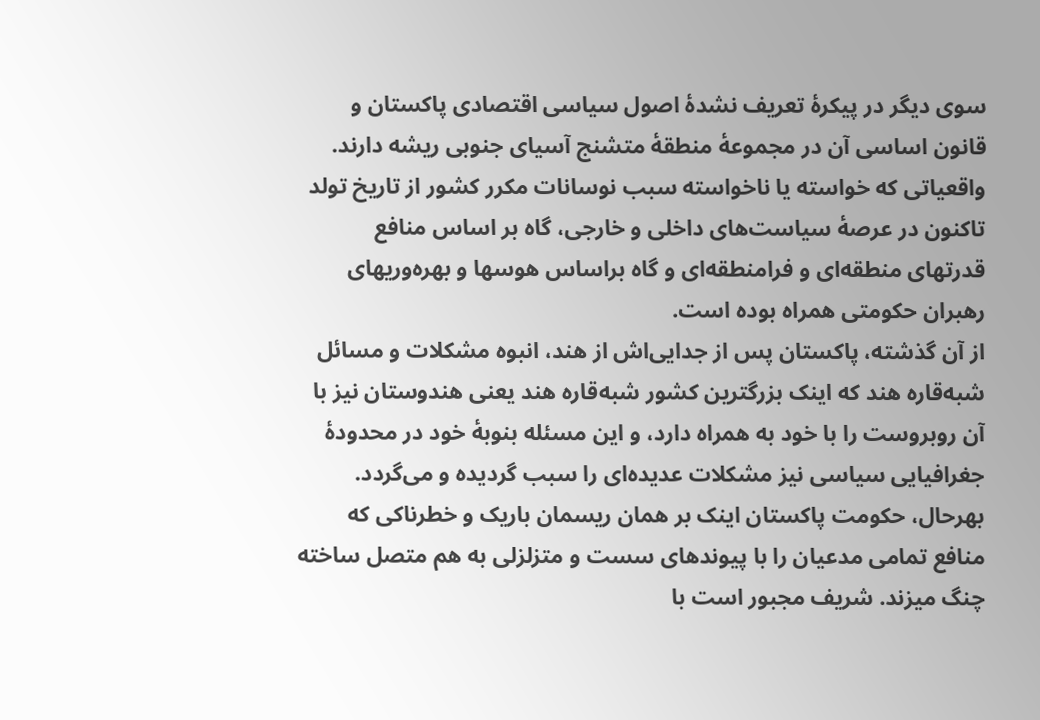سوی دیگر در پیکرۀ تعریف نشدۀ اصول سیاسی اقتصادی پاکستان و قانون اساسی آن در مجموعۀ منطقۀ متشنج آسیای جنوبی ریشه دارند. واقعیاتی که خواسته یا ناخواسته سبب نوسانات مکرر کشور از تاریخ تولد تاکنون در عرصۀ سیاست‌های داخلی و خارجی، گاه بر اساس منافع قدرتهای منطقه‌ای و فرامنطقه‌ای و گاه براساس هوسها و بهره‌وریهای رهبران حکومتی همراه بوده است.
از آن گذشته، پاکستان پس از جدایی‌اش از هند، انبوه مشکلات و مسائل شبه‌قاره هند که اینک بزرگترین کشور شبه‌قاره هند یعنی هندوستان نیز با آن روبروست را با خود به همراه دارد، و این مسئله بنوبۀ خود در محدودۀ جغرافیایی سیاسی نیز مشکلات عدیده‌ای را سبب گردیده و می‌گردد.
بهرحال، حکومت پاکستان اینک بر همان ریسمان باریک و خطرناکی که منافع تمامی مدعیان را با پیوندهای سست و متزلزلی به هم متصل ساخته چنگ میزند. شریف مجبور است با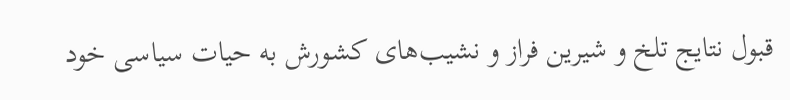قبول نتایج تلخ و شیرین فراز و نشیب‌های کشورش به حیات سیاسی خود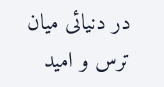در دنیائی میان ترس و امید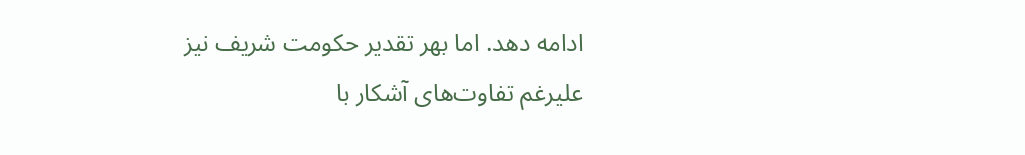ادامه دهد. اما بهر تقدیر حکومت شریف نیز علیرغم تفاوت‌های آشکار با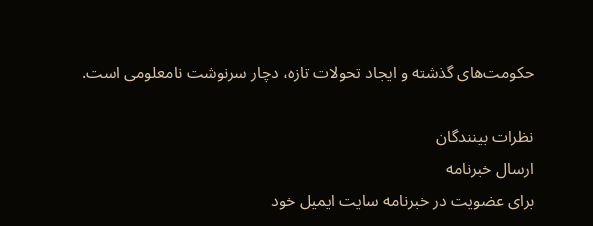حکومت‌های گذشته و ایجاد تحولات تازه، دچار سرنوشت نامعلومی است.

نظرات بینندگان
ارسال خبرنامه
برای عضویت در خبرنامه سایت ایمیل خود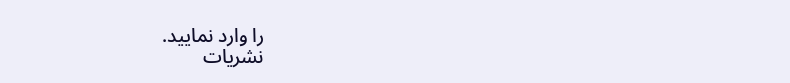را وارد نمایید.
نشریات